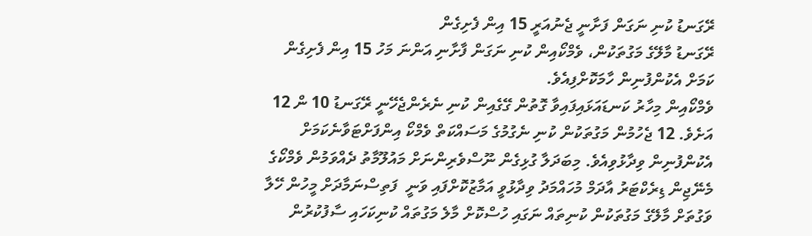ރޭގަނޑު ކުނި ނަގަން ފަށާނީ ޖެނުއަރީ 15 އިން ފެށިގެން
ރޭގަނޑު މާލޭގެ މަގުތަކުން، ވެމްކޯއިން ކުނި ނަގަން ފާށާނި އަންނަ މަހު 15 އިން ފެށިގެން ކަމަށް އެކުންފުނިން ހާމަކޮށްފިއެވެ.
ވެމްކޯއިން މިހާރު ކަނޑައަޅައިފައިވާ ގޮތުން ގޭގެއިން ކުނި ނެރެންޖެހޭނީ ރޭގަނޑު 10 ން 12 އަށެވެ. 12 ޖެހުމުން މަގުތަކުން ކުނި ނެގުމުގެ މަސައްކަތް ވެމްކޯ އިންފަށްޓަވާނެކަމަށް އެކުންފުނިން ވިދާޅުވިއެވެ. މިބަދަލާ ގުޅިގެން ނޫސްވެރިންނަށް މައުލޫމާތު ދެއްވަމުން ވެމްކޯގެ މެނޭޖިން ޑިރެކްޓަރު އާދަމް މުހައްމަދު ވިދާޅުވީ އަމާޒުކޮށްފައި ވަނީ  ފަތިސްނަމާދަށް މީހުން ހޭލާ ވަގުތަށް މާލޭގެ މަގުތަކުން ކުނިތައް ނަގައި ހުސްކޮށް މާލެ މަގުތައް ކުނިކަހައި ސާފުކުރުން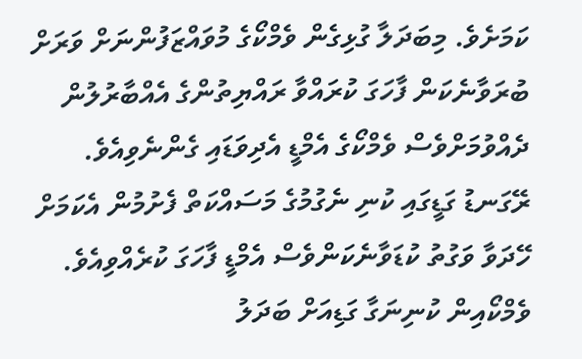ކަމަށެވެ. މިބަދަލާ ގުޅިގެން ވެމްކޯގެ މުވައްޒަފުންނަށް ވަރަށް ބުރަވާނެކަން ފާހަގަ ކުރައްވާ ރައްޔިތުންގެ އެއްބާރުލުން ދެއްވުމަށްވެސް ވެމްކޯގެ އެމްޑީ އެދިވަޑައި ގެންނެވިއެވެ. ރޭގަނޑު ގަޑީގައި ކުނި ނެގުމުގެ މަސައްކަތް ފެށުމުން އެކަމަށް ހޭދަވާ ވަގުތު ކުޑަވާނެކަންވެސް އެމްޑީ ފާހަގަ ކުރެއްވިއެވެ.
ވެމްކޯއިން ކުނިނަގާ ގަޑިއަށް ބަދަލު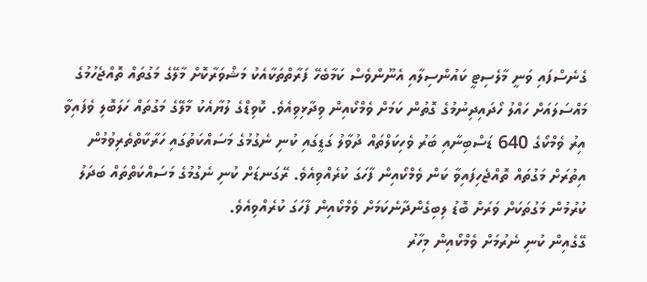ގެނެސްފައި ވަނީ މާލެސިޓީ ކައުންސިލާއި އެނޫންވެސް ކަމާބެހޭ ފަރާތްތަކާއެކު މަޝްވަރާކޮށް މާލޭގެ މަގުތައް ތޮއްޖެހުމުގެ މައްސަލައަށް ހައްލު ހޯދައިދިނުމުގެ ގޮތުން ކަމަށް ވެމްކޯއިން ވިދާޅިވިއެވެ. ކޮވިޑްގެ ލުޔާއެކު މާލޭގެ މަގުތައް ހަލަބޮލި ވެފައިވާ އިރު ވެމްކޯގެ 640 ޑަސްބިނާއި ބަރު ވެހިކަލްތައް ދުވާލު ގަޑީގައި ކުނި ނެގުމުގެ މަސައްކަތުގައި ހަރާކާތްތެރިވުމުން އިތުރަށް މަގުތައް ތޮއްޖެހިފައިވާ ކަން ވެމްކޯއިން ފާހަގަ ކުރެއްވިއެވެ. ރޭގަނޑަށް ކުނި ނެގުމުގެ މަސައްކަތްތައް ބަދަލު ކުރުމުން މަގުތަކަށް ވަރަށް ބޮޑު ލިބިގެންދާނެކަމަށް ވެމްކޯއިން ފާހަގަ ކުރެއްވިއެވެ.
ގޭގެއިން ކުނި ނެރުމަށް ވެމްކޯއިން މިހާރު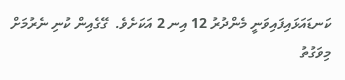ކަނޑައަޅައިފައިވަނީ މެންދުރު 12 އިނ 2 އަކަށެވެ.  ގޭގެއިން ކުނި ނެރުމަށް މިވަގުތު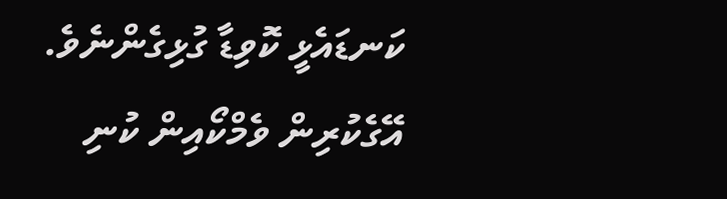ކަނޑައެޅީ ކޮވިޑާ ގުޅިގެންނެވެ. އޭގެކުރިން ވެމްކޯއިން ކުނި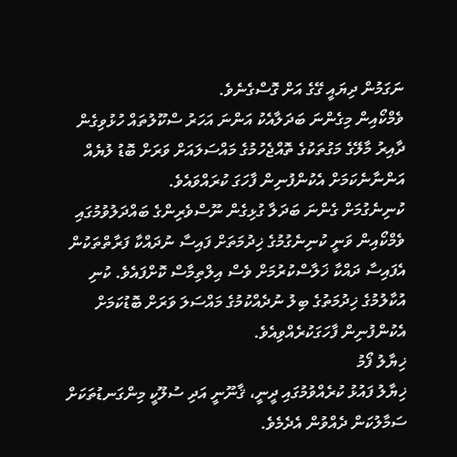ނަގަމުން ދިޔައީ ގޭގެ އަށް ގޮސްގެނެވެ.
ވެމްކޯއިން މިގެންނަ ބަދަލާއެކު އަންނަ އަހަރު ސްކޫލުތައް ހުޅުވިގެން ދާއިރު މާލޭގެ މަގުތަކުގެ ތޮއްޖެހުމުގެ މައްސަލައަށް ވަރަށް ބޮޑު ލުޔެއް އަންނާނެކަމަށް އެކުންފުނިން ފާހަގަ ކުރައްވައެވެ.
ކުނިނެގުމަށް ގެންނަ ބަދަލާ ގުޅިގެން ނޫސްވެރިންގެ ބައްދަލުވުމުގައި ވެމްކޯއިން ވަނީ ކުނިނެގުމުގެ ޚިދުމަތަށް ފައިސާ ނުދައްކާ ފަރާތްތަކުން އެފައިސާ ދައްކާ ޚަލާސްކުރުމަށް ވެސް އިލްތިމާސް ކޮށްފައެވެ. ކުނި އުކާލުމުގެ ޚިދުމަތުގެ ބިލު ނުދެއްކުމުގެ މައްސަލަ ވަރަށް ބޮޑުކަމަށް އެކުންފުނިން ފާހަގަކުރެއްވިއެވެ.
ޚިޔާލު ފޯމު
ޚިޔާލު ފައުޅު ކުރެއްވުމުގައި ދީނީ، ޤާނޫނީ އަދި ސުލޫކީ މިންގަނޑުތަކަށް ސަމާލުކަން ދެއްވުން އެދެމެވެ.